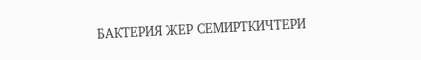БАКТЕРИЯ ЖЕР СЕМИРТКИЧТЕРИ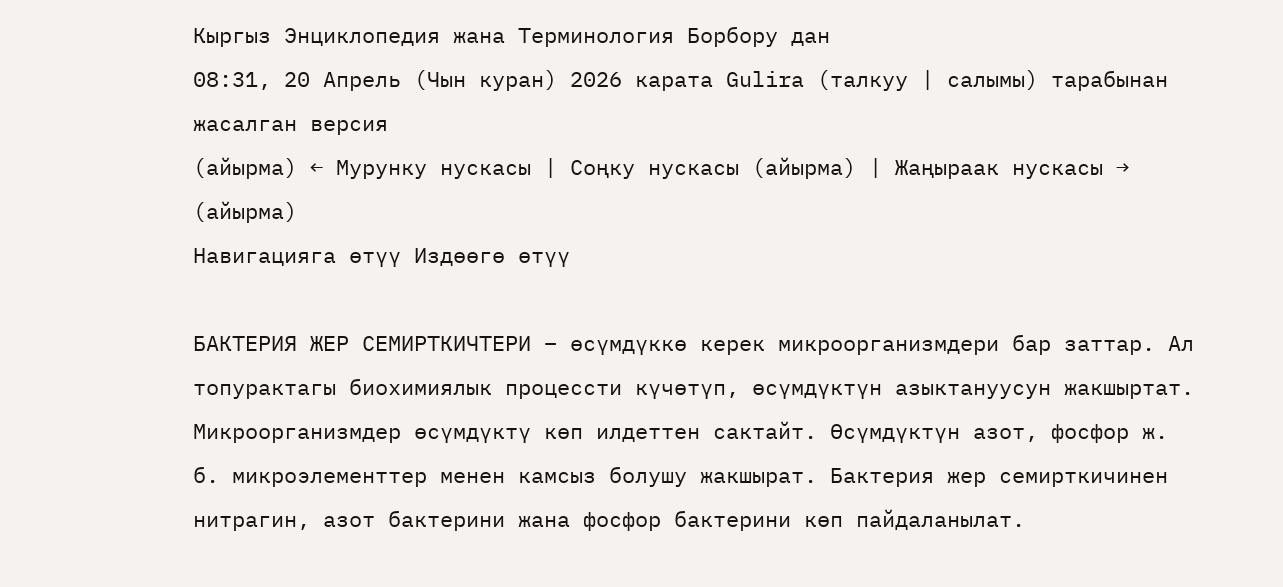Кыргыз Энциклопедия жана Терминология Борбору дан
08:31, 20 Апрель (Чын куран) 2026 карата Gulira (талкуу | салымы) тарабынан жасалган версия
(айырма) ← Мурунку нускасы | Соңку нускасы (айырма) | Жаңыраак нускасы → (айырма)
Навигацияга өтүү Издөөгө өтүү

БАКТЕРИЯ ЖЕР СЕМИРТКИЧТЕРИ – өсүмдүккө керек микроорганизмдери бар заттар. Ал топурактагы биохимиялык процессти күчөтүп, өсүмдүктүн азыктануусун жакшыртат. Микроорганизмдер өсүмдүктү көп илдеттен сактайт. Өсүмдүктүн азот, фосфор ж. б. микроэлементтер менен камсыз болушу жакшырат. Бактерия жер семирткичинен нитрагин, азот бактерини жана фосфор бактерини көп пайдаланылат.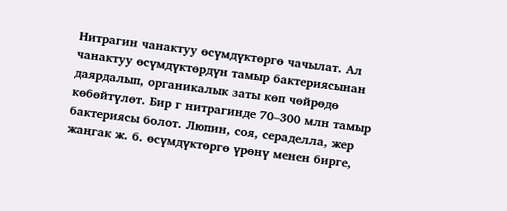Нитрагин чанактуу өсүмдүктөргө чачылат. Ал чанактуу өсүмдүктөрдүн тамыр бактериясынан даярдалып, органикалык заты көп чөйрөдө көбөйтүлөт. Бир г нитрагинде 70–300 млн тамыр бактериясы болот. Люпин, соя, сераделла, жер жаңгак ж. б. өсүмдүктөргө үрөнү менен бирге,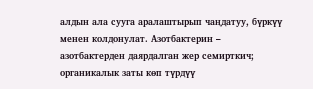алдын ала сууга аралаштырып чаңдатуу, бүркүү менен колдонулат. Азотбактерин – азотбактерден даярдалган жер семирткич; органикалык заты көп түрдүү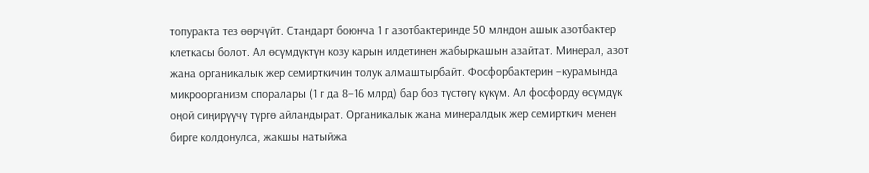топуракта тез өөрчүйт. Стандарт боюнча 1 г азотбактеринде 50 млндон ашык азотбактер клеткасы болот. Ал өсүмдүктүн козу карын илдетинен жабыркашын азайтат. Минерал, азот жана органикалык жер семирткичин толук алмаштырбайт. Фосфорбактерин –курамында микроорганизм споралары (1 г да 8–16 млрд) бар боз түстөгү күкүм. Ал фосфорду өсүмдүк оңой сиңирүүчү түргө айландырат. Органикалык жана минералдык жер семирткич менен бирге колдонулса, жакшы натыйжа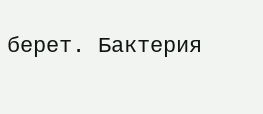берет. Бактерия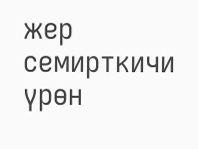жер семирткичи үрөн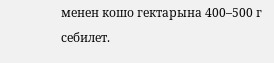менен кошо гектарына 400–500 г себилет.